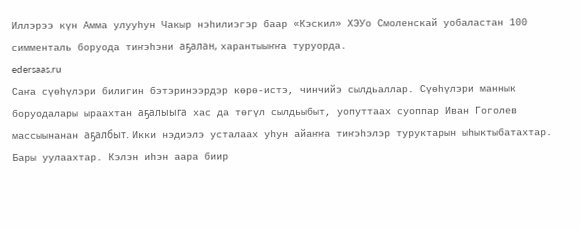Иллэрээ күн Амма улууһун Чакыр нэһилиэгэр баар «Кэскил» ХЭУо Смоленскай уобаластан 100 симменталь боруода тиҥэһэни аҕалан, харантыыҥҥа туруорда.
edersaas.ru
Саҥа сүөһүлэри билигин бэтэринээрдэр көрө-истэ, чинчийэ сылдьаллар. Сүөһүлэри маннык боруодалары ыраахтан аҕалыыга хас да төгүл сылдьыбыт, уопуттаах суоппар Иван Гоголев массыынанан аҕалбыт. Икки нэдиэлэ усталаах уһун айаҥҥа тиҥэһэлэр туруктарын ыһыктыбатахтар. Бары уулаахтар. Кэлэн иһэн аара биир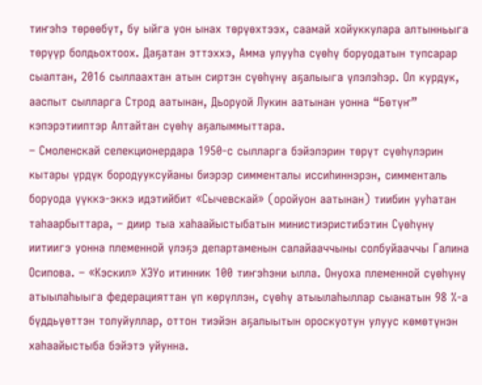тиҥэһэ төрөөбүт, бу ыйга уон ынах төрүөхтээх, саамай хойуккулара алтынньыга төрүүр болдьохтоох. Даҕатан эттэххэ, Амма улууһа сүөһү боруодатын тупсарар сыалтан, 2016 сыллаахтан атын сиртэн сүөһүнү аҕалыыга үлэлэһэр. Ол курдук, ааспыт сылларга Строд аатынан, Дьоруой Лукин аатынан уонна “Бөтүҥ” кэпэрэтииптэр Алтайтан сүөһү аҕалыммыттара.
– Смоленскай селекционердара 1950-с сылларга бэйэлэрин төрүт сүөһүлэрин кытары үрдүк бородууксуйаны биэрэр симменталы иссиһиннэрэн, симменталь боруода үүккэ-эккэ идэтийбит «Сычевскай» (оройуон аатынан) тиибин ууһатан таһаарбыттара, – диир тыа хаһаайыстыбатын министиэристибэтин Сүөһүнү иитиигэ уонна племенной үлэҕэ департаменын салайааччыны солбуйааччы Галина Осипова. – «Кэскил» ХЭУо итинник 100 тиҥэһэни ылла. Онуоха племенной сүөһүнү атыылаһыыга федерацияттан үп көрүллэн, сүөһү атыылаһыллар сыанатын 98 %-а бүддьүөттэн толуйуллар, оттон тиэйэн аҕалыытын ороскуотун улуус көмөтүнэн хаһаайыстыба бэйэтэ уйунна.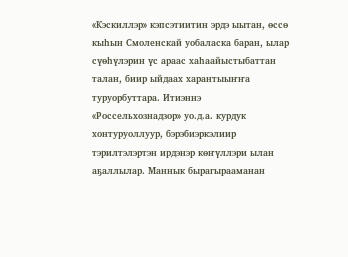«Кэскиллэр» кэпсэтиитин эрдэ ыытан, өссө кыһын Смоленскай уобаласка баран, ылар сүөһүлэрин үс араас хаһаайыстыбаттан талан, биир ыйдаах харантыыҥҥа туруорбуттара. Итиэннэ «Россельхознадзор» уо.д.а. курдук хонтуруоллуур, бэрэбиэркэлиир тэрилтэлэртэн ирдэнэр көҥүллэри ылан аҕаллылар. Маннык бырагырааманан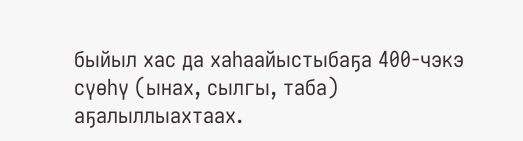быйыл хас да хаһаайыстыбаҕа 400-чэкэ сүөһү (ынах, сылгы, таба) аҕалыллыахтаах.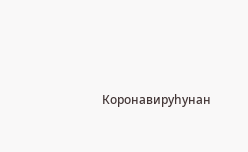Коронавируһунан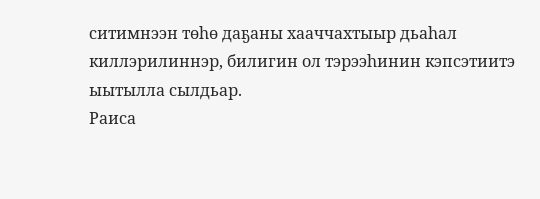ситимнээн төһө даҕаны хааччахтыыр дьаһал киллэрилиннэр, билигин ол тэрээһинин кэпсэтиитэ ыытылла сылдьар.
Раиса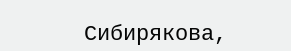Сибирякова,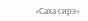«Саха сирэ»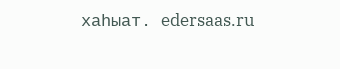хаһыат. edersaas.ru